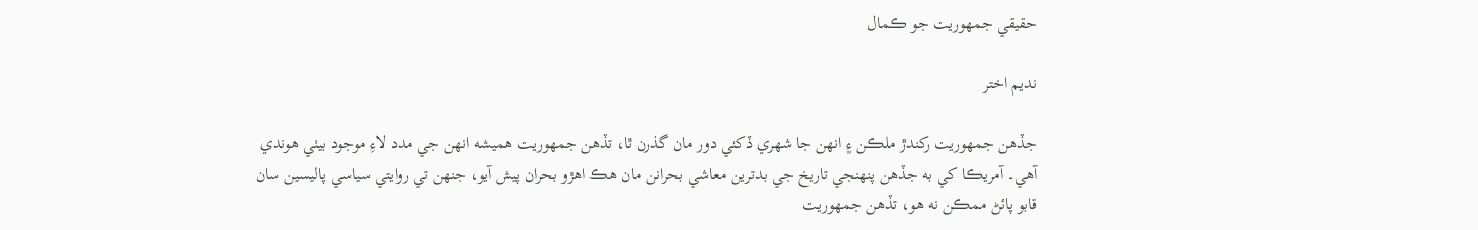حقيقي جمهوريت جو ڪمال

نديم اختر

جڏهن جمهوريت رکندڙ ملڪن ۽ انهن جا شهري ڏکئي دور مان گذرن ٿا، تڏهن جمهوريت هميشه انهن جي مدد لاءِ موجود بيٺي هوندي آهي۔ آمريڪا کي به جڏهن پنهنجي تاريخ جي بدترين معاشي بحرانن مان هڪ اهڙو بحران پيش آيو، جنهن تي روايتي سياسي پاليسين سان قابو پائڻ ممڪن نه هو، تڏهن جمهوريت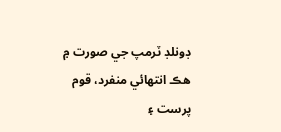ڊونلڊ ٽرمپ جي صورت ۾ هڪ انتهائي منفرد، قوم پرست ۽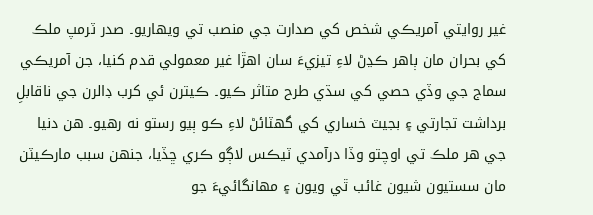غير روايتي آمريڪي شخص کي صدارت جي منصب تي ويهاريو۔ صدر ٽرمپ ملڪ کي بحران مان ٻاهر ڪڍڻ لاءِ تيزيءَ سان اهڙا غير معمولي قدم کنيا، جن آمريڪي سماج جي وڏي حصي کي سڌي طرح متاثر ڪيو۔ ڪيترن ئي کرب ڊالرن جي ناقابلِ برداشت تجارتي ۽ بجيٽ خساري کي گهٽائڻ لاءِ ڪو ٻيو رستو نه رهيو۔ هن دنيا جي هر ملڪ تي اوچتو وڏا درآمدي ٽيڪس لاڳو ڪري ڇڏيا، جنهن سبب مارڪيٽن مان سستيون شيون غائب ٿي ويون ۽ مهانگائيءَ جو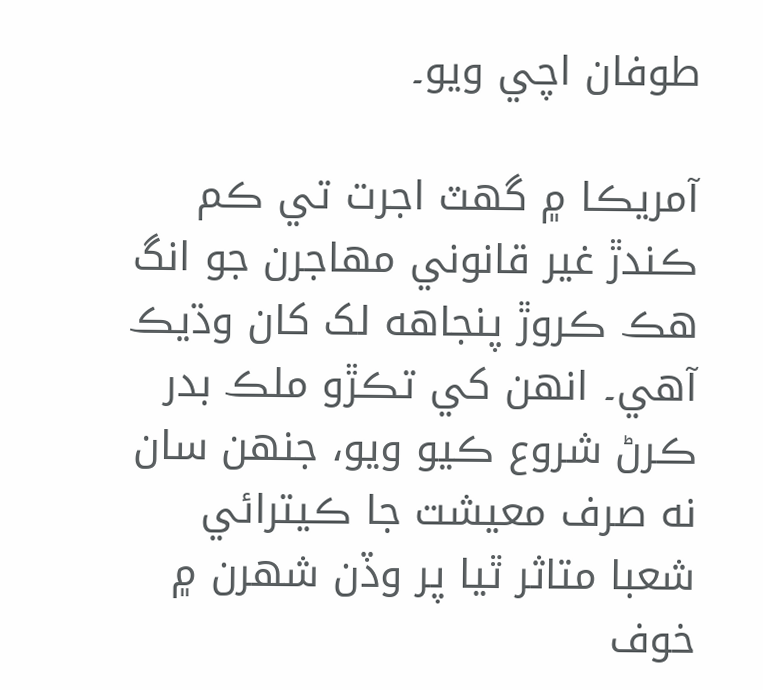طوفان اچي ويو۔

آمريڪا ۾ گهٽ اجرت تي ڪم ڪندڙ غير قانوني مهاجرن جو انگ هڪ ڪروڙ پنجاهه لک کان وڌيڪ آهي۔ انهن کي تڪڙو ملڪ بدر ڪرڻ شروع ڪيو ويو، جنهن سان نه صرف معيشت جا ڪيترائي شعبا متاثر ٿيا پر وڏن شهرن ۾ خوف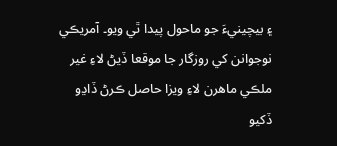۽ بيچينيءَ جو ماحول پيدا ٿي ويو۔ آمريڪي نوجوانن کي روزگار جا موقعا ڏيڻ لاءِ غير ملڪي ماهرن لاءِ ويزا حاصل ڪرڻ ڏاڍو ڏکيو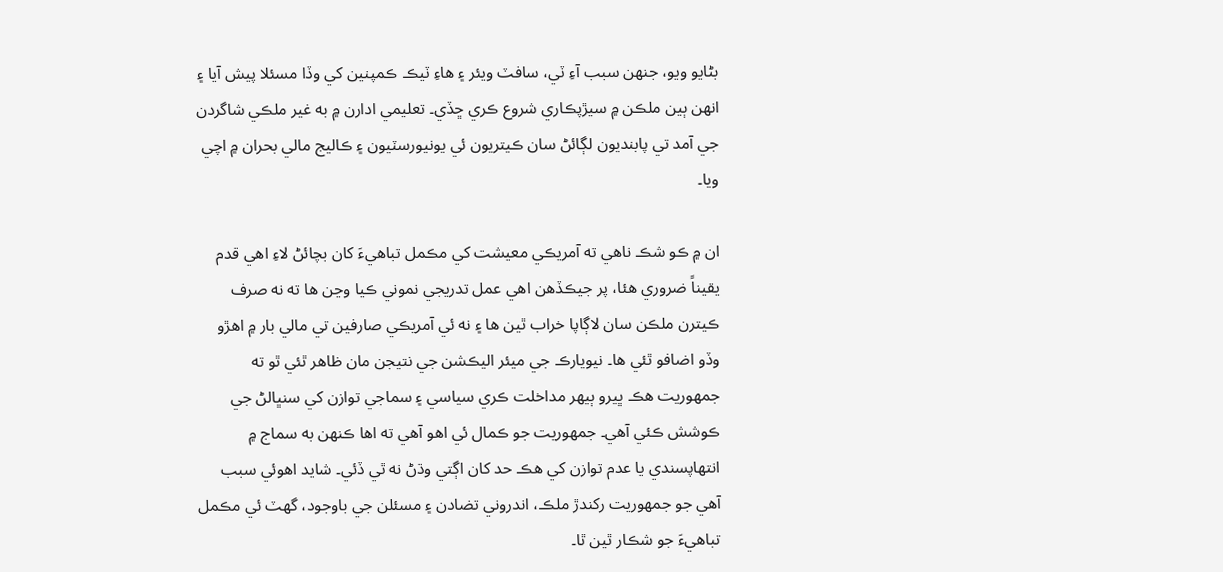بڻايو ويو، جنهن سبب آءِ ٽي، سافٽ ويئر ۽ هاءِ ٽيڪ ڪمپنين کي وڏا مسئلا پيش آيا ۽ انهن ٻين ملڪن ۾ سيڙپڪاري شروع ڪري ڇڏي۔ تعليمي ادارن ۾ به غير ملڪي شاگردن جي آمد تي پابنديون لڳائڻ سان ڪيتريون ئي يونيورسٽيون ۽ ڪاليج مالي بحران ۾ اچي ويا۔

ان ۾ ڪو شڪ ناهي ته آمريڪي معيشت کي مڪمل تباهيءَ کان بچائڻ لاءِ اهي قدم يقيناً ضروري هئا، پر جيڪڏهن اهي عمل تدريجي نموني ڪيا وڃن ها ته نه صرف ڪيترن ملڪن سان لاڳاپا خراب ٿين ها ۽ نه ئي آمريڪي صارفين تي مالي بار ۾ اهڙو وڏو اضافو ٿئي ها۔ نيويارڪ جي ميئر اليڪشن جي نتيجن مان ظاهر ٿئي ٿو ته جمهوريت هڪ ڀيرو ٻيهر مداخلت ڪري سياسي ۽ سماجي توازن کي سنڀالڻ جي ڪوشش ڪئي آهي۔ جمهوريت جو ڪمال ئي اهو آهي ته اها ڪنهن به سماج ۾ انتهاپسندي يا عدم توازن کي هڪ حد کان اڳتي وڌڻ نه ٿي ڏئي۔ شايد اهوئي سبب آهي جو جمهوريت رکندڙ ملڪ، اندروني تضادن ۽ مسئلن جي باوجود، گهٽ ئي مڪمل تباهيءَ جو شڪار ٿين ٿا۔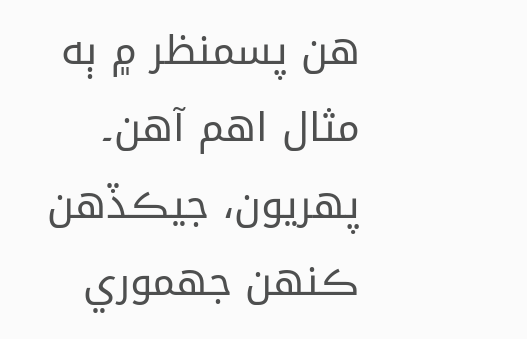هن پسمنظر ۾ ٻه مثال اهم آهن۔ پهريون، جيڪڏهن ڪنهن جهموري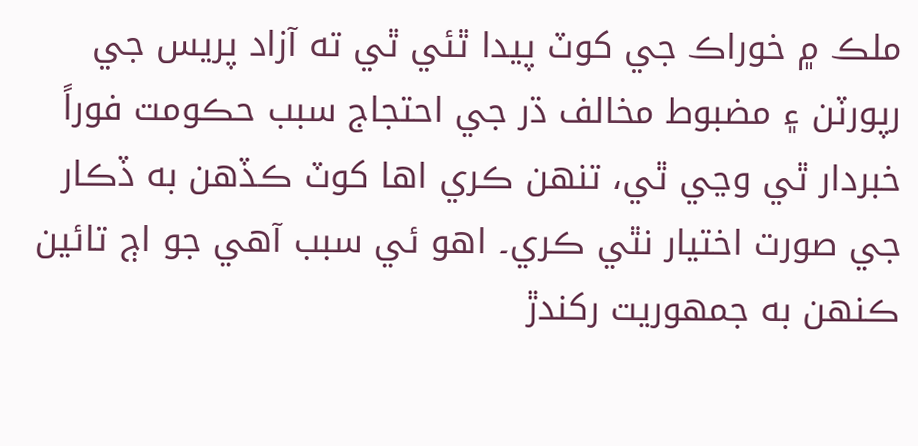ملڪ ۾ خوراڪ جي کوٽ پيدا ٿئي ٿي ته آزاد پريس جي رپورٽن ۽ مضبوط مخالف ڌر جي احتجاج سبب حڪومت فوراً خبردار ٿي وڃي ٿي، تنهن ڪري اها کوٽ ڪڏهن به ڏڪار جي صورت اختيار نٿي ڪري۔ اهو ئي سبب آهي جو اڄ تائين ڪنهن به جمهوريت رکندڙ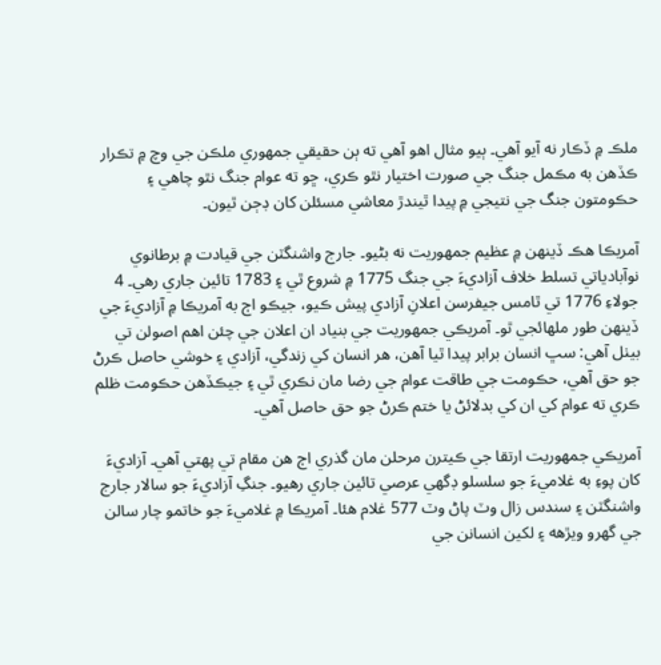ملڪ ۾ ڏڪار نه آيو آهي۔ ٻيو مثال اهو آهي ته ٻن حقيقي جمهوري ملڪن جي وچ ۾ تڪرار ڪڏهن به مڪمل جنگ جي صورت اختيار نٿو ڪري، ڇو ته عوام جنگ نٿو چاهي ۽ حڪومتون جنگ جي نتيجي ۾ پيدا ٿيندڙ معاشي مسئلن کان ڊڄن ٿيون۔

آمريڪا هڪ ڏينهن ۾ عظيم جمهوريت نه بڻيو۔ جارج واشنگٽن جي قيادت ۾ برطانوي نوآبادياتي تسلط خلاف آزاديءَ جي جنگ 1775 ۾ شروع ٿي ۽ 1783 تائين جاري رهي۔ 4 جولاءِ 1776 تي ٿامس جيفرسن اعلانِ آزادي پيش ڪيو، جيڪو اڄ به آمريڪا ۾ آزاديءَ جي ڏينهن طور ملهائجي ٿو۔ آمريڪي جمهوريت جي بنياد ان اعلان جي چئن اهم اصولن تي بيٺل آهي: سڀ انسان برابر پيدا ٿيا آهن، هر انسان کي زندگي، آزادي ۽ خوشي حاصل ڪرڻ جو حق آهي، حڪومت جي طاقت عوام جي رضا مان نڪري ٿي ۽ جيڪڏهن حڪومت ظلم ڪري ته عوام کي ان کي بدلائڻ يا ختم ڪرڻ جو حق حاصل آهي۔

آمريڪي جمهوريت ارتقا جي ڪيترن مرحلن مان گذري اڄ هن مقام تي پهتي آهي۔ آزاديءَ کان پوءِ به غلاميءَ جو سلسلو ڊگهي عرصي تائين جاري رهيو۔ جنگِ آزاديءَ جو سالار جارج واشنگٽن ۽ سندس زال وٽ پاڻ وٽ 577 غلام هئا۔ آمريڪا ۾ غلاميءَ جو خاتمو چار سالن جي گهرو ويڙهه ۽ لکين انسانن جي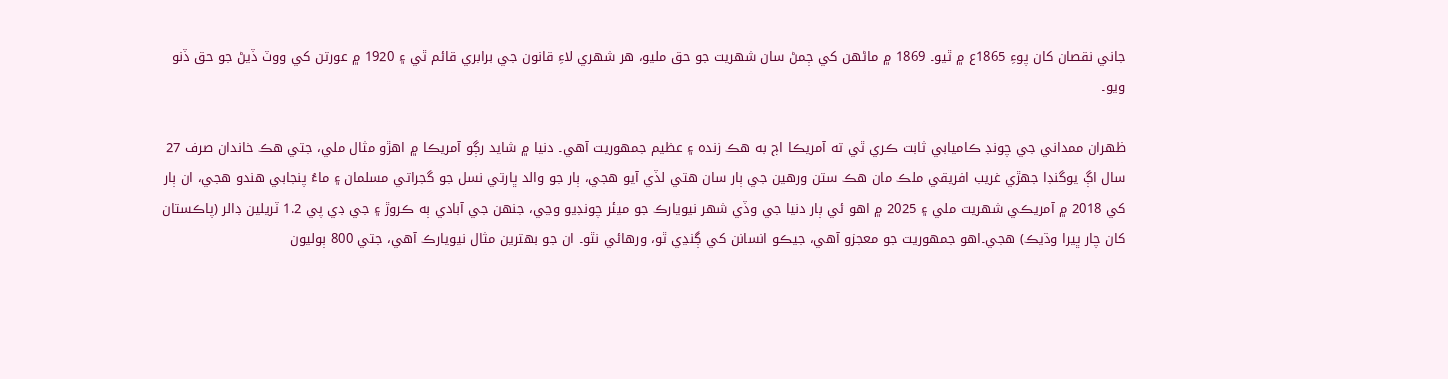جاني نقصان کان پوءِ 1865ع ۾ ٿيو۔ 1869 ۾ ماڻهن کي ڄمڻ سان شهريت جو حق مليو، هر شهري لاءِ قانون جي برابري قائم ٿي ۽ 1920 ۾ عورتن کي ووٽ ڏيڻ جو حق ڏنو ويو۔

ظهران ممداني جي چونڊ ڪاميابي ثابت ڪري ٿي ته آمريڪا اڄ به هڪ زنده ۽ عظيم جمهوريت آهي۔ دنيا ۾ شايد رڳو آمريڪا ۾ اهڙو مثال ملي، جتي هڪ خاندان صرف 27 سال اڳ يوگنڊا جهڙي غريب افريقي ملڪ مان هڪ ستن ورهين جي ٻار سان هتي لڏي آيو هجي، ٻار جو والد ڀارتي نسل جو گجراتي مسلمان ۽ ماءُ پنجابي هندو هجي، ان ٻار کي 2018 ۾ آمريڪي شهريت ملي ۽ 2025 ۾ اهو ئي ٻار دنيا جي وڏي شهر نيويارڪ جو ميئر چونڊيو وڃي، جنهن جي آبادي ٻه ڪروڙ ۽ جي ڊي پي 1.2 ٽريلين ڊالر (پاڪستان کان چار ڀيرا وڌيڪ) هجي۔اهو جمهوريت جو معجزو آهي، جيڪو انسانن کي ڳنڍي ٿو، ورهائي نٿو۔ ان جو بهترين مثال نيويارڪ آهي، جتي 800 ٻوليون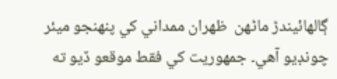ڳالهائيندڙ ماڻهن  ظهران ممداني کي پنهنجو ميئر چونڊيو آهي۔ جمهوريت کي فقط موقعو ڏيو ته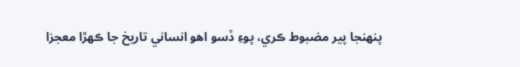پنهنجا پير مضبوط ڪري، پوءِ ڏسو اهو انساني تاريخ جا ڪهڙا معجزا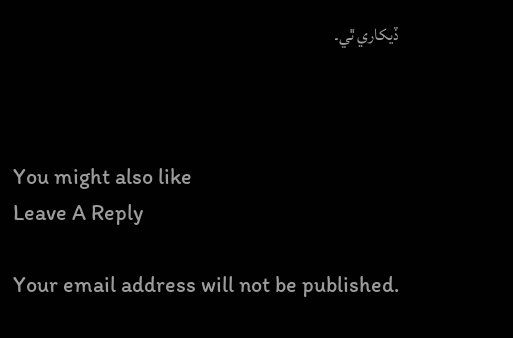ڏيکاري ٿي۔



You might also like
Leave A Reply

Your email address will not be published.